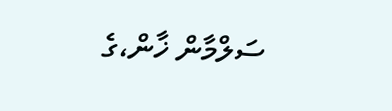ސަލްމާން ޚާން،ގެ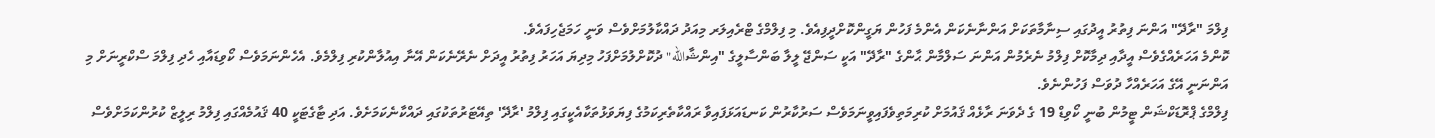ފިލްމަ "ރާދޭ" އަންނަ ފިތުރު އީދުގައި ސިނާމާތަކަށް އަންނާނެކަން އެންމެ ފަހުން ޔަގީންކޮށްދީފިއެވެ. މި ފިލްމްގެ ޓްރެއިލަރ މިއަދު ދައްކާލުމަށްވެސް ވަނީ ހަމަޖެހިފައެވެ.
ކޮންމެ އަހަރެއްގެވެސް އީދާއި ދިމާކޮށް ފިލްމު ނެރެމުން އަންނަ ސަލްމާން ޙާންގެ "ރާދޭ" އަކީ ސަންޖޭ ލީލާ ބަންސާލީގެ "އިންޝާالله" ދުކޮށްލުމަށްފަހު މިދިޔަ އަހަރު ފިތުރު އީދަށް ނެރޭނެކަން އޭނާ އިއުލާންކުރި ފިލްމެވެ. އެހެންނަމަވެސް ކޯވިޑައާއި ހެދި ފިލްމަ ސްކްރީނަށް މި އަންނަނީ އޭގެ އަހަރެއްހާ ދުވަސް ފަހުންނެވެ.
ފިލްމްގެ ޕްރޮޑަކްޝަން ޓީމުން ބުނީ ކޯވިޑް 19 ގެ ދެވަނަ ރާޅެއް ޤައުމަށް ކުރިމަތިވެފައިވީނަމަވެސް ސަރުކާރުން ކަނޑައަޅަފައިވާ ރައްކާތެރިކަމުގެ ފިޔަވަޅުތަކާއެކީގައި ފިލްމު 'ރާދޭ' ތިއޭޓަރުތަކުގައި ދައްކާނެކަމަށެވެ. އަދި ޓާގެޓަކީ 40 ޤައުމެއްގައި ފިލްމު ރިލީޒް ކުރުންކަމަށްވެސް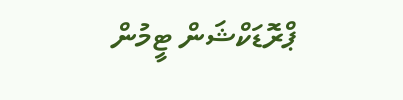ޕްރޮޑަކްޝަން ޓީމުން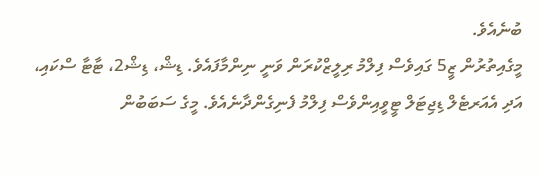ބުނެއެވެ.
މީގެއިތުރުން ޒީ5 ގައިވެސް ފިލްމު ރިލީޒްކުރަން ވަނީ ނިންމާފައެވެ. ޑިޝް، ޑިޝް2، ޓާޓާ ސްކައި، އަދި އެއަރޓެލް ޑިޖިޓަލް ޓީވީއިންވެސް ފިލްމު ފެނިގެންދާނެއެވެ. މީގެ ސަބަބުން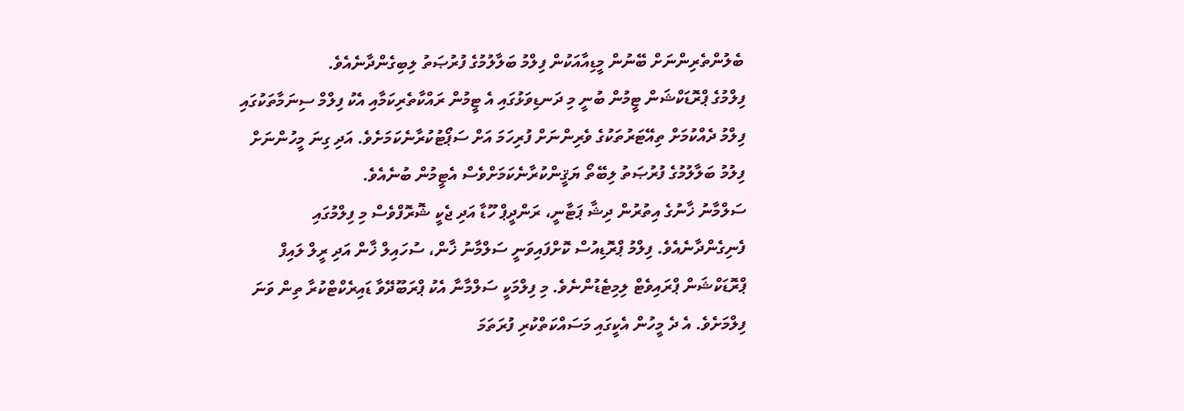ބެލުންތެރިންނަށް ބޭނުން މީޑިއާއަކުން ފިލްމު ބަލާލުމުގެ ފުރުޞަތު ލިބިގެންދާނެއެވެ.
ފިލްމުގެ ޕްރޮޑަކްޝަން ޓީމުން ބުނީ މި ދަނޑިވަޅުގައި އެ ޓީމުން ރައްކާތެރިކަމާއި އެކު ފިލްމް ސިނަމާތަކުގައި ފިލްމު ދެއްކުމަށް ތިއޭޓަރުތަކުގެ ވެރިންނަށް ފުރިހަމަ އަށް ސަޕޯޓުކުރާނެކަމަށެވެ. އަދި ގިނަ މީހުންނަށް ފިލުމު ބަލާލުމުގެ ފުރުޞަތު ލިބޭތޯ ޔަޤީންކުރާނެކަމަށްވެސް އެޓީމުން ބުނެއެވެ.
ސަލްމާނު ޚާނުގެ އިތުރުން ދިޝާ ޕަޓާނީ، ރަންދީޕް ހޫޑާ އަދި ޖެކީ ޝޮރޮފްވެސް މި ފިލްމުގައި ފެނިގެންދާނެއެވެ. ފިލްމު ޕްރޮޑިއުސް ކޮށްފައިވަނީ ސަލްމާނު ޚާން، ސުހައިލް ޚާން އަދި ރީލް ލައިފް ޕްރޮޑަކްޝަން ޕްރައިވެޓް ލިމިޓެޑުންނެވެ. މި ފިލްމަކީ ސަލްމާނާ އެކު ޕްރަބޫދޭވާ ޑައިރެކްޓްކުރާ ތިން ވަނަ ފިލްމަށެވެ. އެ ދެ މީހުން އެކީގައި މަސައްކަތްކުރި ފުރަތަމަ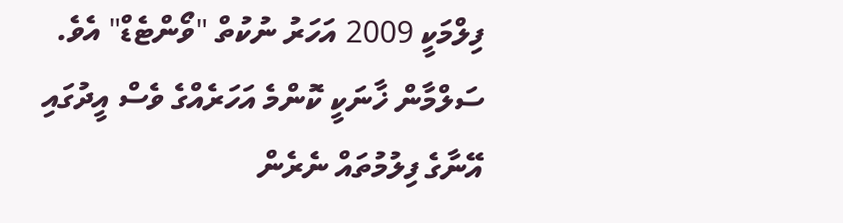ފިލްމަކީ 2009 އަހަރު ނުކުތް "ވޯންޓެޑް" އެވެ.
ސަލްމާން ޚާނަކީ ކޮންމެ އަހަރެއްގެ ވެސް އީދުގައި އޭނާގެ ފިލުމުތައް ނެރެން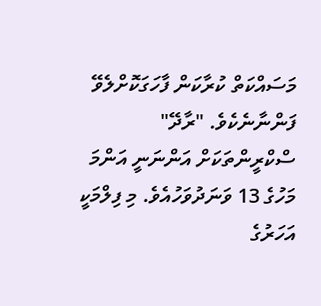މަސައްކަތް ކުރާކަން ފާހަގަކޮށްލެވޭ ފަންނާނެކެވެ. "ރާދޭ" ސްކްރީންތަކަށް އަންނަނީ އަންމަ މަހުގެ 13 ވަނަދުވަހުއެވެ. މި ފިލްމަކީ އަހަރުގެ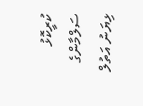ކުރީކޮޅު ސަލްމާންގެ ޅިޔަނު އަތުލް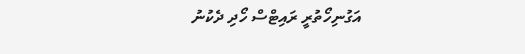އަގުނިހޯތުރީ ރައިޓްސް ހޯދި ދެކުނު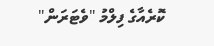ކޮރެއާގެ ފިލްމު "ވެޓަރަން"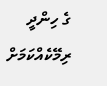ގެ ހިންދީ ރިމޭކެއްކަމަށް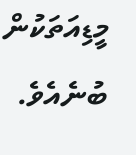މީޑިއަތަކުން ބުނެއެވެ.